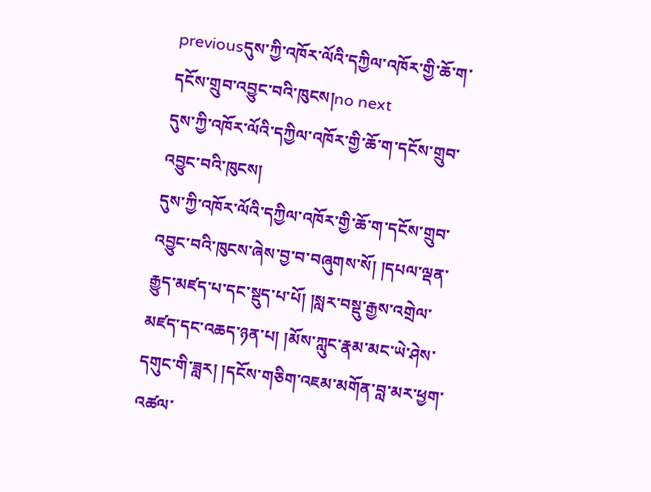previousདུས་ཀྱི་འཁོར་ལོའི་དཀྱིལ་འཁོར་གྱི་ཆོ་ག་དངོས་གྲུབ་འབྱུང་བའི་ཁུངས།no next
དུས་ཀྱི་འཁོར་ལོའི་དཀྱིལ་འཁོར་གྱི་ཆོ་ག་དངོས་གྲུབ་འབྱུང་བའི་ཁུངས།
དུས་ཀྱི་འཁོར་ལོའི་དཀྱིལ་འཁོར་གྱི་ཆོ་ག་དངོས་གྲུབ་འབྱུང་བའི་ཁུངས་ཞེས་བྱ་བ་བཞུགས་སོ། །དཔལ་ལྡན་རྒྱུད་མཛད་པ་དང་སྡུད་པ་པོ། །སླར་བསྡུ་རྒྱས་འགྲེལ་མཛད་དང་འཆད་ཉན་པ། །མོས་ཀླུང་རྣམ་མང་ཡེ་ཤེས་དགུང་གི་ཟླར། །དངོས་གཅིག་འཇམ་མགོན་བླ་མར་ཕྱག་འཚལ་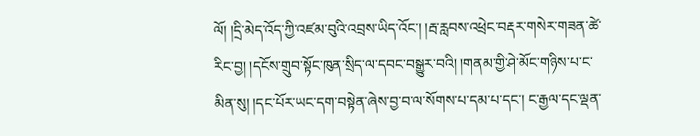ལོ། །དྲི་མེད་འོད་ཀྱི་འཛམ་བུའི་འབྲས་ཡིད་འོང་། །རྦ་རླབས་འཕྲེང་བརྡར་གསེར་གཟན་ཚེ་རིང་བྱ། །དངོས་གྲུབ་སྟོང་ཁུན་སྲིད་ལ་དབང་བསྒྱུར་བའི། །གནམ་གྱི་ཤེ་མོང་གཉིས་པ་ང་མིན་སུ། །དང་པོར་ཡང་དག་བསྟེན་ཞེས་བྱ་བ་ལ་སོགས་པ་དམ་པ་དང་། ང་རྒྱལ་དང་ལྡན་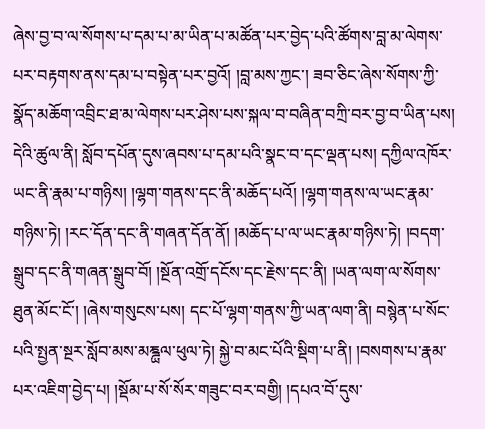ཞེས་བྱ་བ་ལ་སོགས་པ་དམ་པ་མ་ཡིན་པ་མཚོན་པར་བྱེད་པའི་ཚོགས་བླ་མ་ལེགས་པར་བརྟགས་ནས་དམ་པ་བསྟེན་པར་བྱའོ། །བླ་མས་ཀྱང་། ཟབ་ཅིང་ཞེས་སོགས་ཀྱི་སྣོད་མཆོག་འབྲིང་ཐ་མ་ལེགས་པར་ཤེས་པས་སྐལ་བ་བཞིན་བཀྲི་བར་བྱ་བ་ཡིན་པས། དེའི་ཚུལ་ནི། སློབ་དཔོན་དུས་ཞབས་པ་དམ་པའི་སྣང་བ་དང་ལྡན་པས། དཀྱིལ་འཁོར་ཡང་ནི་རྣམ་པ་གཉིས། །ལྷག་གནས་དང་ནི་མཆོད་པའོ། །ལྷག་གནས་ལ་ཡང་རྣམ་གཉིས་ཏེ། །རང་དོན་དང་ནི་གཞན་དོན་ནོ། །མཆོད་པ་ལ་ཡང་རྣམ་གཉིས་ཏེ། །བདག་སྒྲུབ་དང་ནི་གཞན་སྒྲུབ་བོ། །སྔོན་འགྲོ་དངོས་དང་རྗེས་དང་ནི། །ཡན་ལག་ལ་སོགས་ཐུན་མོང་ངོ་། །ཞེས་གསུངས་པས། དང་པོ་ལྷག་གནས་ཀྱི་ཡན་ལག་ནི། བསྙེན་པ་སོང་པའི་སྤྱན་སྔར་སློབ་མས་མཎྜྻལ་ཕུལ་ཏེ། སྐྱེ་བ་མང་པོའི་སྡིག་པ་ནི། །བསགས་པ་རྣམ་པར་འཇིག་བྱེད་པ། །སྡོམ་པ་སོ་སོར་གཟུང་བར་བགྱི། །དཔའ་བོ་དུས་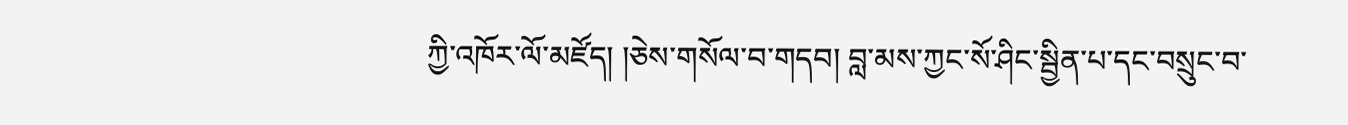ཀྱི་འཁོར་ལོ་མཛོད། །ཅེས་གསོལ་བ་གདབ། བླ་མས་ཀྱང་སོ་ཤིང་སྦྱིན་པ་དང་བསྲུང་བ་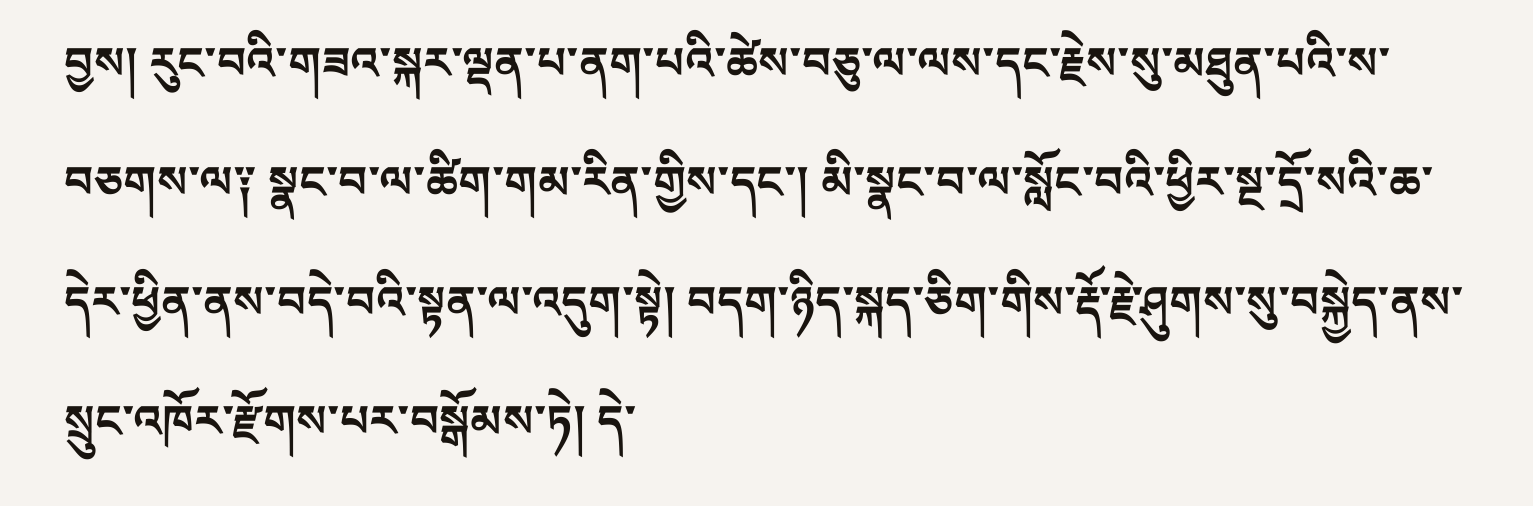བྱས། རུང་བའི་གཟའ་སྐར་ལྡན་པ་ནག་པའི་ཚེས་བཅུ་ལ་ལས་དང་རྗེས་སུ་མཐུན་པའི་ས་བཅགས་ལ༑ སྣང་བ་ལ་ཚིག་གམ་རིན་གྱིས་དང་། མི་སྣང་བ་ལ་སློང་བའི་ཕྱིར་སྔ་དྲོ་སའི་ཆ་དེར་ཕྱིན་ནས་བདེ་བའི་སྟན་ལ་འདུག་སྟེ། བདག་ཉིད་སྐད་ཅིག་གིས་རྡོ་རྗེ་ཤུགས་སུ་བསྐྱེད་ནས་སྲུང་འཁོར་རྫོགས་པར་བསྒོམས་ཏེ། དེ་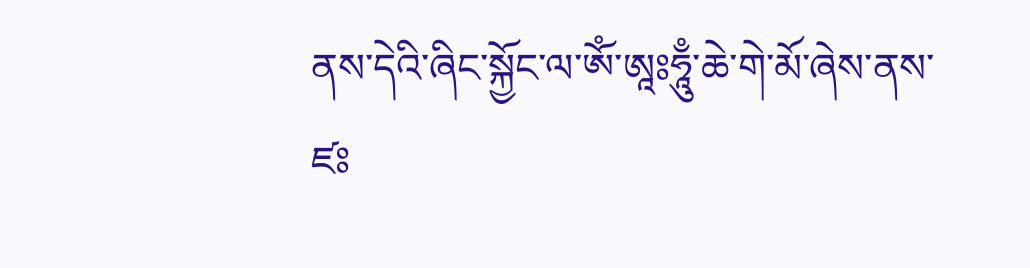ནས་དེའི་ཞིང་སྐྱོང་ལ་ཨོཾ་ཨཱཿཧཱུྃ་ཆེ་གེ་མོ་ཞེས་ནས་ཛཿ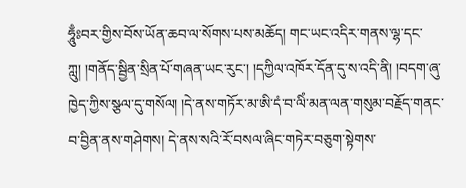ཧཱུྃཿབར་གྱིས་བོས་ཡོན་ཆབ་ལ་སོགས་པས་མཆོད། གང་ཡང་འདིར་གནས་ལྷ་དང་ཀླུ། །གནོད་སྦྱིན་སྲིན་པོ་གཞན་ཡང་རུང་། །དཀྱིལ་འཁོར་དོན་དུ་ས་འདི་ནི། །བདག་ཞུ་ཁྱེད་ཀྱིས་སྩལ་དུ་གསོལ། །དེ་ནས་གཏོར་མ་ཨི་དཾ་བ་ལིཾ་མན་ལན་གསུམ་བརྗོད་གནང་བ་བྱིན་ནས་གཤེགས། དེ་ནས་སའི་རོ་བསལ་ཞིང་གཏེར་བཅུག་སྟེགས་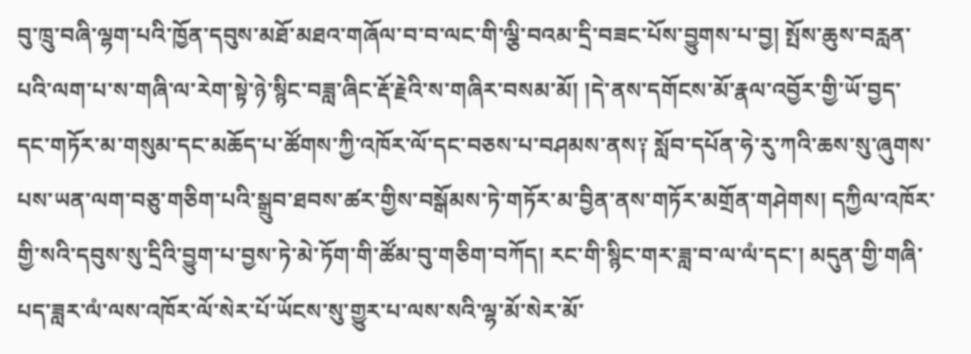བུ་ཁྲུ་བཞི་ལྷག་པའི་ཁྱོན་དབུས་མཐོ་མཐའ་གཞོལ་བ་བ་ལང་གི་ལྕི་བའམ་དྲི་བཟང་པོས་བྱུགས་པ་བྱ། སྤོས་ཆུས་བརླན་པའི་ལག་པ་ས་གཞི་ལ་རེག་སྟེ་ཉེ་སྙིང་བཟླ་ཞིང་རྡོ་རྗེའི་ས་གཞིར་བསམ་མོ། །དེ་ནས་དགོངས་མོ་རྣལ་འབྱོར་གྱི་ཡོ་བྱད་དང་གཏོར་མ་གསུམ་དང་མཆོད་པ་ཚོགས་ཀྱི་འཁོར་ལོ་དང་བཅས་པ་བཤམས་ནས༑ སློབ་དཔོན་ཧེ་རུ་ཀའི་ཆས་སུ་ཞུགས་པས་ཡན་ལག་བཅུ་གཅིག་པའི་སྒྲུབ་ཐབས་ཚར་གྱིས་བསྒོམས་ཏེ་གཏོར་མ་བྱིན་ནས་གཏོར་མགྲོན་གཤེགས། དཀྱིལ་འཁོར་གྱི་སའི་དབུས་སུ་དྲིའི་བྱུག་པ་བྱས་ཏེ་མེ་ཏོག་གི་ཚོམ་བུ་གཅིག་བཀོད། རང་གི་སྙིང་གར་ཟླ་བ་ལ་ལཾ་དང་། མདུན་གྱི་གཞི་པད་ཟླར་ལཾ་ལས་འཁོར་ལོ་སེར་པོ་ཡོངས་སུ་གྱུར་པ་ལས་སའི་ལྷ་མོ་སེར་མོ་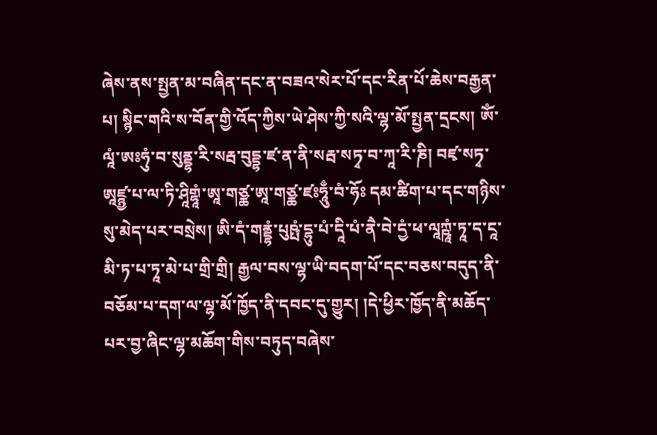ཞེས་ནས་སྤྱན་མ་བཞིན་དང་ན་བཟའ་སེར་པོ་དང་རིན་པོ་ཆེས་བརྒྱན་པ། སྙིང་གའི་ས་བོན་གྱི་འོད་ཀྱིས་ཡེ་ཤེས་ཀྱི་སའི་ལྷ་མོ་སྤྱན་དྲངས། ཨོཾ་ལཱཾ་ཨཿཧུཾ་བ་སུནྡྷ་རི་སརྦ་བུདྡྷ་ཛ་ན་ནི་སརྦ་སཏྭ་བ་ཀཱ་རི་ཎི། བཛྭ་སཏྭ་ཨཱཛྙྱ་པ་ལ་ཏི་ཤཱིགྷཱཾ་ཨཱ་གཙྪ་ཨཱ་གཙྪ་ཛཿཧཱུྃ་བཾ་ཧོཿ དམ་ཚིག་པ་དང་གཉིས་སུ་མེད་པར་བསྲེས། ཨི་དཾ་གནྡྷཾ་པུཥྤཾ་དྷུ་པཾ་དཱི་པཾ་ནཻ་བེ་དྱཾ་ཕ་ལཱཀྵཱཾ་ཏཱ་ད་ངཱ་མི་ཏ་པ་ཏཱ་མེ་པ་གྲི་གྲི། རྒྱལ་བས་ལྷ་ཡི་བདག་པོ་དང་བཅས་བདུད་ནི་བཅོམ་པ་དག་ལ་ལྷ་མོ་ཁྱོད་ནི་དབང་དུ་གྱུར། །དེ་ཕྱིར་ཁྱོད་ནི་མཆོད་པར་བྱ་ཞིང་ལྷ་མཆོག་གིས་བཏུད་བཞེས་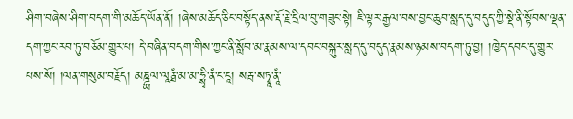ཤིག་བཞེས་ཤིག་བདག་གི་མཆོད་ཡོན་ནོ། །ཞེས་མཆོད་ཅིང་བསྟོད་ནས་རྡོ་རྗེ་དྲིལ་བུ་གཟུང་སྟེ། ཇི་ལྟར་རྒྱལ་བས་བྱང་ཆུབ་སླད་དུ་བདུད་ཀྱི་སྡེ་ནི་སྟོབས་ལྡན་དག་ཀྱང་རབ་ཏུ་བཅོམ་གྱུར་པ། དེ་བཞིན་བདག་གིས་ཀྱང་ནི་སློབ་མ་རྣམས་ལ་དབང་བསྐུར་སླད་དུ་བདུད་རྣམས་ཉམས་བདག་ཏུ་བྱ། །ཁྱེད་དབང་དུ་གྱུར་པས་སོ། །ལན་གསུམ་བརྗོད། མཎྜྻལ་ལཱརྠཾ་མ་མ་ཧྶྭི་ནཾ་ང་ངཱ། སརྦ་སཏྭཱ་ནཱཾ་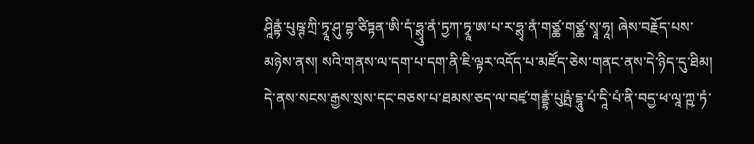ཤཱིནྟཾ་པུཥྚ་ཀྲི་ཏྭཱ་ཤུ་བྷ་ཙིཏྟན་ཨི་དཾ་ཧྶྭུ་ནཾ་ཏྱཀ་ཏྭཱ་ཨ་པ་ར་ཧྶྭ་ནཾ་གཙྪ་གཙྪ་སྭཱ་ཧཱ། ཞེས་བརྗོད་པས་མཉེས་ནས། སའི་གནས་ལ་དག་པ་དག་ནི་ཇི་ལྟར་འདོད་པ་མཛོད་ཅེས་གནང་ནས་དེ་ཉིད་དུ་ཐིམ། དེ་ནས་སངས་རྒྱས་སྲས་དང་བཅས་པ་ཐམས་ཅད་ལ་བཛྭ་གནྡྷཾ་པུཥྤཾ་དྷཱུ་པཾ་དཱི་པཾ་ནི་བདྱ་ཕ་ལཱ་ཀྵ་ཏཾ་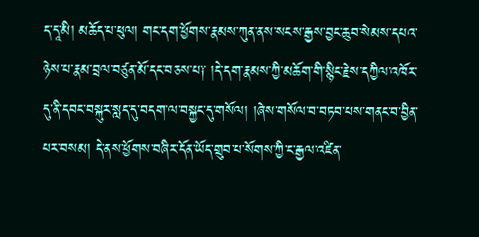ད་དཱ་མི། མཆོད་པ་ཕུལ། གང་དག་ཕྱོགས་རྣམས་ཀུན་ནས་སངས་རྒྱས་བྱང་ཆུབ་སེམས་དཔའ་ཉེས་པ་རྣམ་བྲལ་བཙུན་མོ་དང་བཅས་པ༑ །དེ་དག་རྣམས་ཀྱི་མཆོག་གི་སྙིང་རྗེས་དཀྱིལ་འཁོར་དུ་ནི་དབང་བསྐུར་སླད་དུ་བདག་ལ་བསྐྱང་དུ་གསོལ། །ཞེས་གསོལ་བ་བཏབ་པས་གནང་བ་བྱིན་པར་བསམ། དེ་ནས་ཕྱོགས་བཞིར་དོན་ཡོད་གྲུབ་པ་སོགས་ཀྱི་ང་རྒྱལ་འཛིན་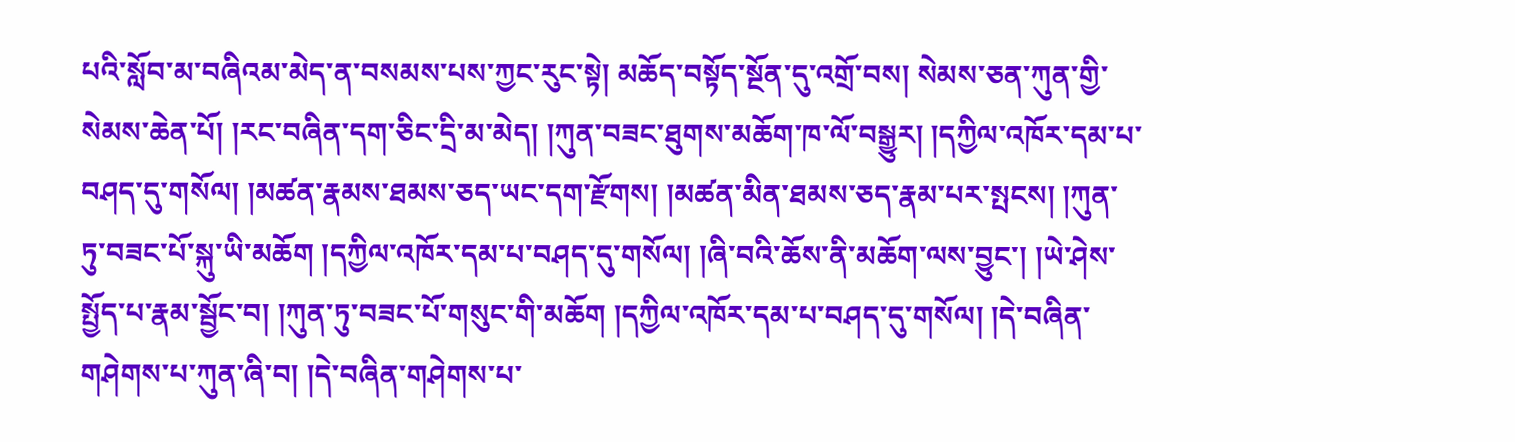པའི་སློབ་མ་བཞིའམ་མེད་ན་བསམས་པས་ཀྱང་རུང་སྟེ། མཆོད་བསྟོད་སྔོན་དུ་འགྲོ་བས། སེམས་ཅན་ཀུན་གྱི་སེམས་ཆེན་པོ། །རང་བཞིན་དག་ཅིང་དྲི་མ་མེད། །ཀུན་བཟང་ཐུགས་མཆོག་ཁ་ལོ་བསྒྱུར། །དཀྱིལ་འཁོར་དམ་པ་བཤད་དུ་གསོལ། །མཚན་རྣམས་ཐམས་ཅད་ཡང་དག་རྫོགས། །མཚན་མིན་ཐམས་ཅད་རྣམ་པར་སྤངས། །ཀུན་ཏུ་བཟང་པོ་སྐུ་ཡི་མཆོག །དཀྱིལ་འཁོར་དམ་པ་བཤད་དུ་གསོལ། །ཞི་བའི་ཆོས་ནི་མཆོག་ལས་བྱུང་། །ཡེ་ཤེས་སྤྱོད་པ་རྣམ་སྦྱོང་བ། །ཀུན་ཏུ་བཟང་པོ་གསུང་གི་མཆོག །དཀྱིལ་འཁོར་དམ་པ་བཤད་དུ་གསོལ། །དེ་བཞིན་གཤེགས་པ་ཀུན་ཞི་བ། །དེ་བཞིན་གཤེགས་པ་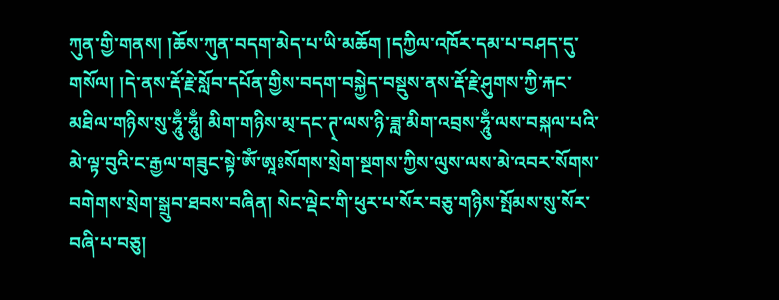ཀུན་གྱི་གནས། །ཆོས་ཀུན་བདག་མེད་པ་ཡི་མཆོག །དཀྱིལ་འཁོར་དམ་པ་བཤད་དུ་གསོལ། །དེ་ནས་རྡོ་རྗེ་སློབ་དཔོན་གྱིས་བདག་བསྐྱེད་བསྡུས་ནས་རྡོ་རྗེ་ཤུགས་ཀྱི་རྐང་མཐིལ་གཉིས་སུ་ཧཱུྃ་ཧཱུྃ། མིག་གཉིས་མ྄་དང་ཊ྄་ལས་ཉི་ཟླ་མིག་འབྲས་ཧཱུྃ་ལས་བསྐལ་པའི་མེ་ལྟ་བུའི་ང་རྒྱལ་གཟུང་སྟེ་ཨོཾ་ཨཱཿསོགས་སྲེག་སྔགས་ཀྱིས་ལུས་ལས་མེ་འབར་སོགས་བགེགས་སྲེག་སྒྲུབ་ཐབས་བཞིན། སེང་ལྡེང་གི་ཕུར་པ་སོར་བཅུ་གཉིས་སྤོམས་སུ་སོར་བཞི་པ་བཅུ།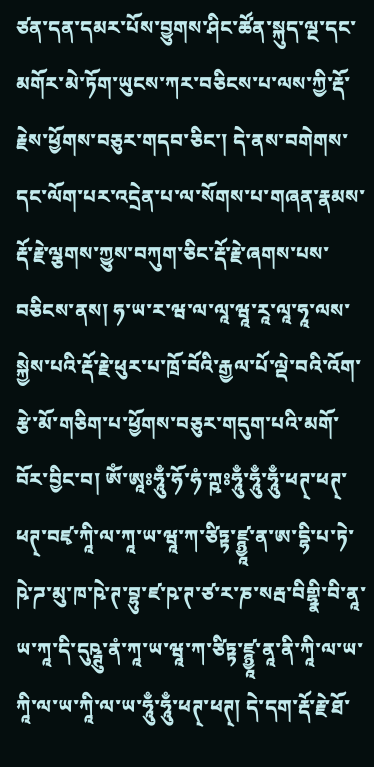ཙན་དན་དམར་པོས་བྱུགས་ཤིང་ཚོན་སྐུད་ལྔ་དང་མགོར་མེ་ཏོག་ཡུངས་ཀར་བཅིངས་པ་ལས་ཀྱི་རྡོ་རྗེས་ཕྱོགས་བཅུར་གདབ་ཅིང་། དེ་ནས་བགེགས་དང་ལོག་པར་འདྲེན་པ་ལ་སོགས་པ་གཞན་རྣམས་རྡོ་རྗེ་ལྕགས་ཀྱུས་བཀུག་ཅིང་རྡོ་རྗེ་ཞགས་པས་བཅིངས་ནས། ཧ་ཡ་ར་ཝ་ལ་ལཱ་ཝཱ་རཱ་ལཱ་ཧཱ་ལས་སྐྱེས་པའི་རྡོ་རྗེ་ཕུར་པ་ཁྲོ་བོའི་རྒྱལ་པོ་ལྡེ་བའི་འོག་རྩེ་མོ་གཅིག་པ་ཕྱོགས་བཅུར་གདུག་པའི་མགོ་བོར་བྱིང་བ། ཨོཾ་ཨཱཿཧཱུྃ་ཧོ་ཧཾ་ཀྵཿཧཱུྃ་ཧཱུྃ་ཧཱུྃ་ཕཊ྄་ཕཊ྄་ཕཊ྄་བཛྭ་ཀཱི་ལ་ཀཱ་ཡ་ཝཱ་ཀ་ཙིཏྟ་ཛྙྱཱ་ན་ཨ་དྷི་པ་ཏེ་ཥེ་ཌ་མུ་ཁ་ཥེ་ཊ་བྷུ་ཛ་ཥ་ཊ་ཙ་ར་ཎ་སརྦ་བིགྷྣི་བི་ནཱ་ཡ་ཀཱ་དི་དུཥྚུ་ནཾ་ཀཱ་ཡ་ཝཱ་ཀ་ཙིཏྟ་ཛྙྱཱ་ནཱ་ནི་ཀཱི་ལ་ཡ་ཀཱི་ལ་ཡ་ཀཱི་ལ་ཡ་ཧཱུྃ་ཧཱུྃ་ཕཊ྄་ཕཊ྄། དེ་དག་རྡོ་རྗེ་ཐོ་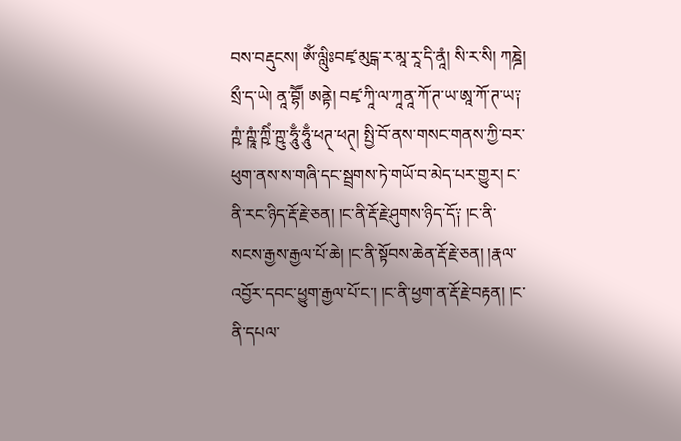བས་བརྡུངས། ཨོཾ་ལླིུཿབཛྭ་མུངྒ་ར་མཱ་རཱ་དི་ནཱཾ། སི་ར་སི། ཀཎྜེ། སྲྀ་ད་ཡེ། ནཱ་བྷཽ། ཨནྟེ། བཛྭ་ཀཱི་ལ་ཀཱནཱ་ཀོ་ཊ་ཡ་ཨཱ་ཀོ་ཊ་ཡ༑ ཀྵཾ་ཀྵཱཾ་ཀྵིཾ་ཀྵུ་ཧཱུྃ་ཧཱུྃ་ཕཊ྄་ཕཊ྄། སྤྱི་བོ་ནས་གསང་གནས་ཀྱི་བར་ཕུག་ནས་ས་གཞི་དང་སྦྲགས་ཏེ་གཡོ་བ་མེད་པར་གྱུར། ང་ནི་རང་ཉིད་རྡོ་རྗེ་ཅན། །ང་ནི་རྡོ་རྗེ་ཤུགས་ཉིད་དོ༑ །ང་ནི་སངས་རྒྱས་རྒྱལ་པོ་ཆེ། །ང་ནི་སྟོབས་ཆེན་རྡོ་རྗེ་ཅན། །རྣལ་འབྱོར་དབང་ཕྱུག་རྒྱལ་པོ་ང་། །ང་ནི་ཕྱག་ན་རྡོ་རྗེ་བརྟན། །ང་ནི་དཔལ་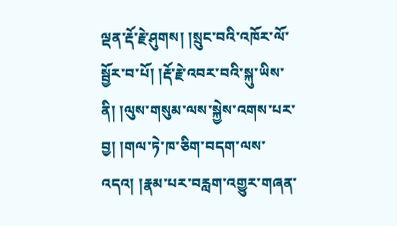ལྡན་རྡོ་རྗེ་ཤུགས། །སྲུང་བའི་འཁོར་ལོ་སྦྱོར་བ་པོ། །རྡོ་རྗེ་འབར་བའི་སྐུ་ཡིས་ནི། །ལུས་གསུམ་ལས་སྐྱེས་འགས་པར་བྱ། །གལ་ཏེ་ཁ་ཅིག་བདག་ལས་འདའ། །རྣམ་པར་བརླག་འགྱུར་གཞན་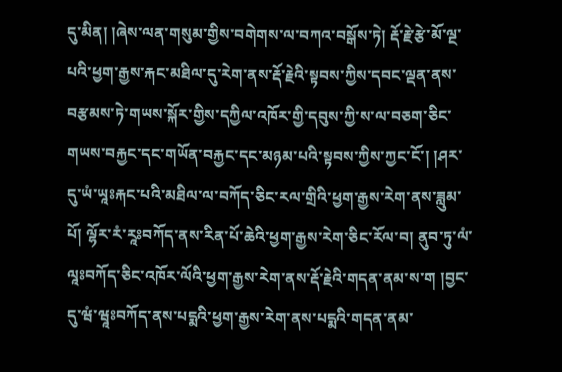དུ་མིན། །ཞེས་ལན་གསུམ་གྱིས་བགེགས་ལ་བཀའ་བསྒོས་ཏེ། རྡོ་རྗེ་རྩེ་མོ་ལྔ་པའི་ཕྱག་རྒྱས་རྐང་མཐིལ་དུ་རེག་ནས་རྡོ་རྗེའི་སྟབས་ཀྱིས་དབང་ལྡན་ནས་བརྩམས་ཏེ་གཡས་སྐོར་གྱིས་དཀྱིལ་འཁོར་གྱི་དབུས་ཀྱི་ས་ལ་བཅག་ཅིང་གཡས་བརྐྱང་དང་གཡོན་བརྐྱང་དང་མཉམ་པའི་སྟབས་ཀྱིས་ཀྱང་ངོ་། །ཤར་དུ་ཡཾ་ཡཱཿརྐང་པའི་མཐིལ་ལ་བཀོད་ཅིང་རལ་གྲིའི་ཕྱག་རྒྱས་རེག་ནས་ཟླུམ་པོ། ལྷོར་རཾ་རཱཿབཀོད་ནས་རིན་པོ་ཆེའི་ཕྱག་རྒྱས་རེག་ཅིང་རོལ་བ། ནུབ་ཏུ་ལཾ་ལཱཿབཀོད་ཅིང་འཁོར་ལོའི་ཕྱག་རྒྱས་རེག་ནས་རྡོ་རྗེའི་གདན་ནམ་ས་ག །བྱང་དུ་ཝཾ་ཝཱཿབཀོད་ནས་པདྨའི་ཕྱག་རྒྱས་རེག་ནས་པདྨའི་གདན་ནམ་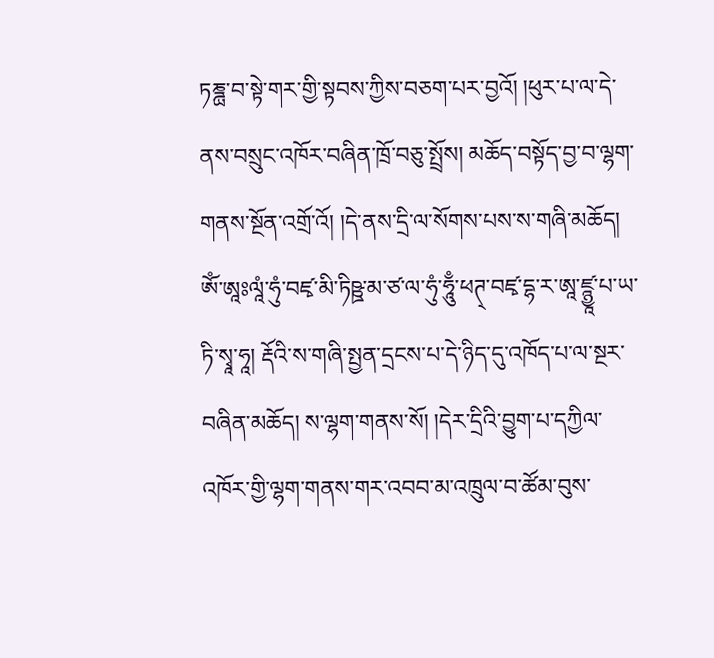ཏཎྜྻ་བ་སྟེ་གར་གྱི་སྟབས་ཀྱིས་བཅག་པར་བྱའོ། །ཕུར་པ་ལ་དེ་ནས་བསྲུང་འཁོར་བཞིན་ཁྲོ་བཅུ་སྤྲོས། མཆོད་བསྟོད་བྱ་བ་ལྷག་གནས་སྔོན་འགྲོ་འོ། །དེ་ནས་དྲི་ལ་སོགས་པས་ས་གཞི་མཆོད། ཨོཾ་ཨཱཿལཱཾ་ཧུཾ་བཛྭ་མི་ཏིཥྛ་མ་ཙ་ལ་ཧུཾ་ཧཱུྃ་ཕཊ྄་བཛྭ་དྷ་ར་ཨཱ་ཛྙྱཱ་པ་ཡ་ཏི་སྭཱ་ཧཱ། རྡོའི་ས་གཞི་སྤྱན་དྲངས་པ་དེ་ཉིད་དུ་འཁོད་པ་ལ་སྔར་བཞིན་མཆོད། ས་ལྷག་གནས་སོ། །དེར་དྲིའི་བྱུག་པ་དཀྱིལ་འཁོར་གྱི་ལྷག་གནས་གར་འབབ་མ་འཁྲུལ་བ་ཚོམ་བུས་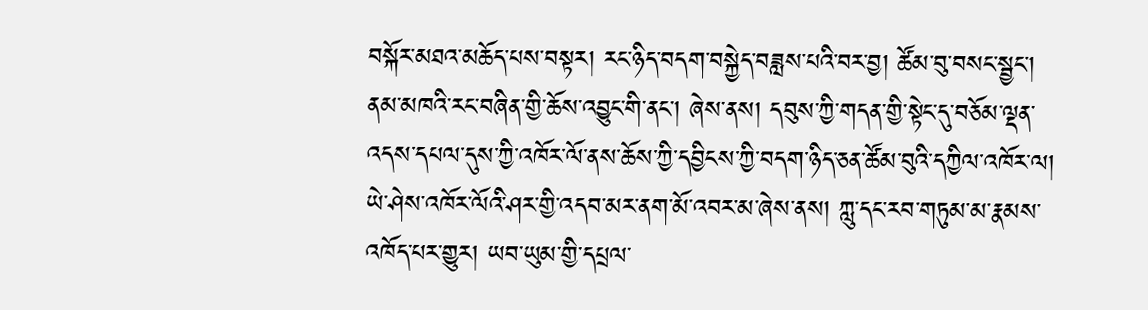བསྐོར་མཐའ་མཆོད་པས་བསྟར། རང་ཉིད་བདག་བསྐྱེད་བཟླས་པའི་བར་བྱ། ཚོམ་བུ་བསང་སྦྱང་། ནམ་མཁའི་རང་བཞིན་གྱི་ཆོས་འབྱུང་གི་ནང་། ཞེས་ནས། དབུས་ཀྱི་གདན་གྱི་སྟེང་དུ་བཅོམ་ལྡན་འདས་དཔལ་དུས་ཀྱི་འཁོར་ལོ་ནས་ཆོས་ཀྱི་དབྱིངས་ཀྱི་བདག་ཉིད་ཅན་ཚོམ་བུའི་དཀྱིལ་འཁོར་ལ། ཡེ་ཤེས་འཁོར་ལོའི་ཤར་གྱི་འདབ་མར་ནག་མོ་འབར་མ་ཞེས་ནས། ཀླུ་དང་རབ་གཏུམ་མ་རྣམས་འཁོད་པར་གྱུར། ཡབ་ཡུམ་གྱི་དཔྲལ་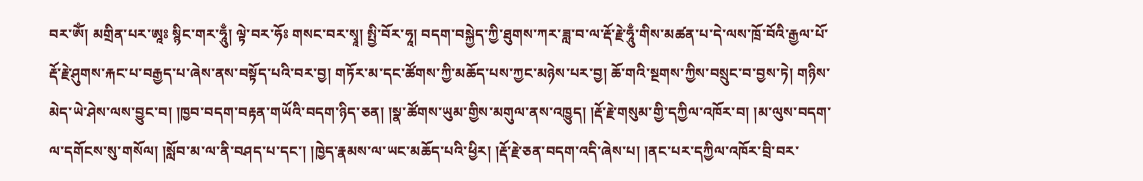བར་ཨོཾ། མགྲིན་པར་ཨཱཿ སྙིང་གར་ཧཱུྃ། ལྟེ་བར་ཧོཿ གསང་བར་སྭཱ། སྤྱི་བོར་ཧཱ། བདག་བསྐྱེད་ཀྱི་ཐུགས་ཀར་ཟླ་བ་ལ་རྡོ་རྗེ་ཧཱུྃ་གིས་མཚན་པ་དེ་ལས་ཁྲོ་བོའི་རྒྱལ་པོ་རྡོ་རྗེ་ཤུགས་རྐང་པ་བརྒྱད་པ་ཞེས་ནས་བསྟོད་པའི་བར་བྱ། གཏོར་མ་དང་ཚོགས་ཀྱི་མཆོད་པས་ཀྱང་མཉེས་པར་བྱ། ཆོ་གའི་སྔགས་ཀྱིས་བསྲུང་བ་བྱས་ཏེ། གཉིས་མེད་ཡེ་ཤེས་ལས་བྱུང་བ། །ཁྱབ་བདག་བརྟན་གཡོའི་བདག་ཉིད་ཅན། །སྣ་ཚོགས་ཡུམ་གྱིས་མགུལ་ནས་འཁྱུད། །རྡོ་རྗེ་གསུམ་གྱི་དཀྱིལ་འཁོར་བ། །མ་ལུས་བདག་ལ་དགོངས་སུ་གསོལ། །སློབ་མ་ལ་ནི་བཤད་པ་དང་། །ཁྱེད་རྣམས་ལ་ཡང་མཆོད་པའི་ཕྱིར། །རྡོ་རྗེ་ཅན་བདག་འདི་ཞེས་པ། །ནང་པར་དཀྱིལ་འཁོར་བྲི་བར་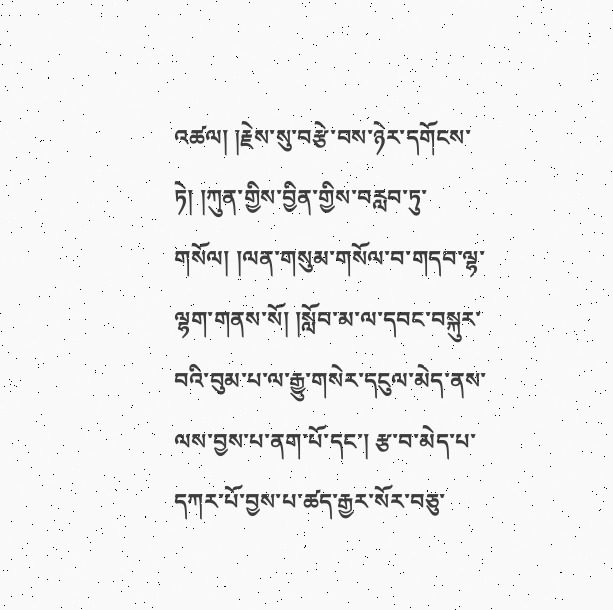འཚལ། །རྗེས་སུ་བརྩེ་བས་ཉེར་དགོངས་ཏེ། །ཀུན་གྱིས་བྱིན་གྱིས་བརླབ་ཏུ་གསོལ། །ལན་གསུམ་གསོལ་བ་གདབ་ལྷ་ལྷག་གནས་སོ། །སློབ་མ་ལ་དབང་བསྐུར་བའི་བུམ་པ་ལ་རྒྱུ་གསེར་དངུལ་མེད་ནས་ལས་བྱས་པ་ནག་པོ་དང་། རྩ་བ་མེད་པ་དཀར་པོ་བྱས་པ་ཚད་རྒྱར་སོར་བཅུ་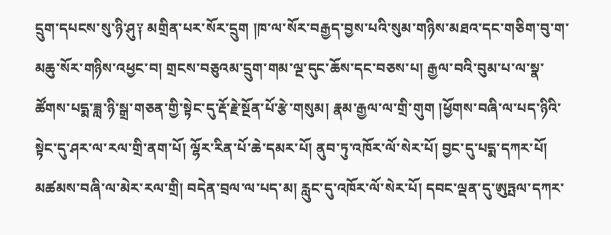དྲུག་དཔངས་སུ་ཉི་ཤུ༑ མགྲིན་པར་སོར་དྲུག །ཁ་ལ་སོར་བརྒྱད་བྱས་པའི་སུམ་གཉིས་མཐའ་དང་གཅིག་བུ་ག་མཆུ་སོར་གཉིས་འཕྱང་བ། གྲངས་བཅུའམ་དྲུག་གམ་ལྔ་དུང་ཆོས་དང་བཅས་པ། རྒྱལ་བའི་བུམ་པ་ལ་སྣ་ཚོགས་པདྨ་ཟླ་ཉི་སྒྲ་གཅན་གྱི་སྟེང་དུ་རྡོ་རྗེ་སྔོན་པོ་རྩེ་གསུམ། རྣམ་རྒྱལ་ལ་གྲི་གུག །ཕྱོགས་བཞི་ལ་པད་ཉིའི་སྟེང་དུ་ཤར་ལ་རལ་གྲི་ནག་པོ། ལྷོར་རིན་པོ་ཆེ་དམར་པོ། ནུབ་ཏུ་འཁོར་ལོ་སེར་པོ། བྱང་དུ་པདྨ་དཀར་པོ། མཚམས་བཞི་ལ་མེར་རལ་གྲི། བདེན་བྲལ་ལ་པད་མ། རླུང་དུ་འཁོར་ལོ་སེར་པོ། དབང་ལྡན་དུ་ཨུཏྤལ་དཀར་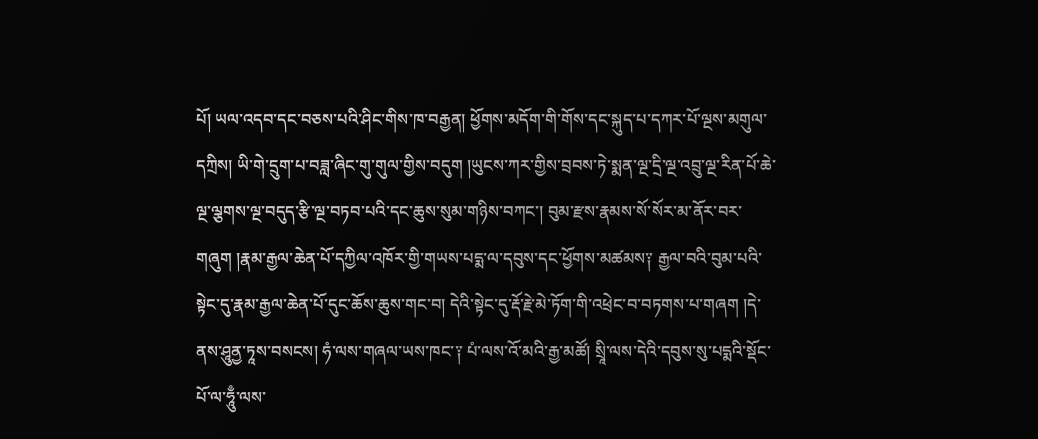པོ། ཡལ་འདབ་དང་བཅས་པའི་ཤིང་གིས་ཁ་བརྒྱན། ཕྱོགས་མདོག་གི་གོས་དང་སྐུད་པ་དཀར་པོ་ལྔས་མགུལ་དཀྲིས། ཡི་གེ་དྲུག་པ་བཟླ་ཞིང་གུ་གུལ་གྱིས་བདུག །ཡུངས་ཀར་གྱིས་བྲབས་ཏེ་སྨན་ལྔ་དྲི་ལྔ་འབྲུ་ལྔ་རིན་པོ་ཆེ་ལྔ་ལྕགས་ལྔ་བདུད་རྩི་ལྔ་བཏབ་པའི་དང་ཆུས་སུམ་གཉིས་བཀང་། བུམ་རྫས་རྣམས་སོ་སོར་མ་ནོར་བར་གཞུག །རྣམ་རྒྱལ་ཆེན་པོ་དཀྱིལ་འཁོར་གྱི་གཡས་པདྨ་ལ་དབུས་དང་ཕྱོགས་མཚམས༑ རྒྱལ་བའི་བུམ་པའི་སྟེང་དུ་རྣམ་རྒྱལ་ཆེན་པོ་དུང་ཆོས་ཆུས་གང་བ། དེའི་སྟེང་དུ་རྡོ་རྗེ་མེ་ཏོག་གི་འཕྲེང་བ་བཏགས་པ་གཞག །དེ་ནས་ཤཱུནྱ་ཏཱས་བསངས། ཧཾ་ལས་གཞལ་ཡས་ཁང་༑ པཾ་ལས་འོ་མའི་རྒྱ་མཚོ། སྲཱི་ལས་དེའི་དབུས་སུ་པདྨའི་སྡོང་པོ་ལ་ཧཱུྃ་ལས་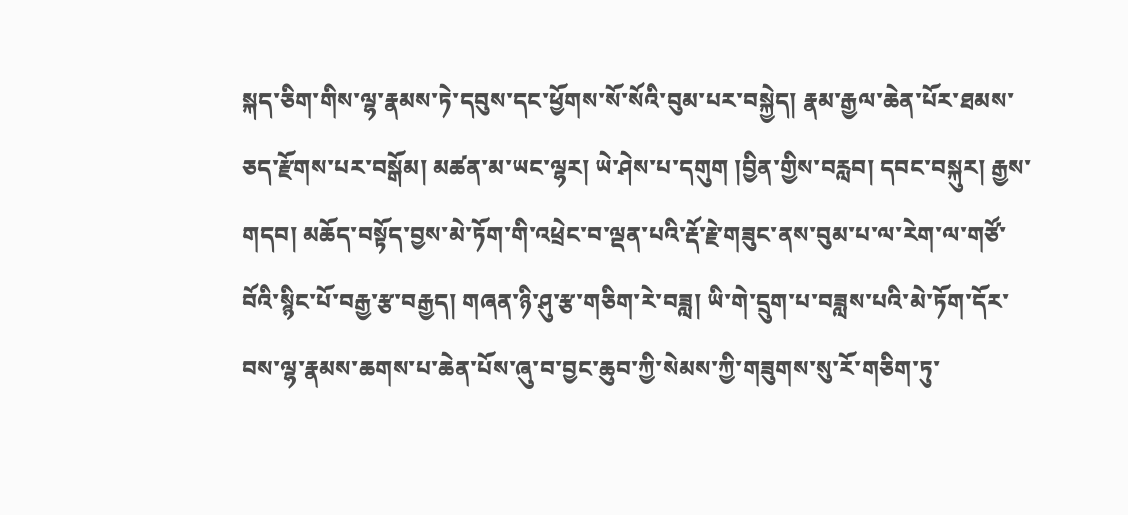སྐད་ཅིག་གིས་ལྷ་རྣམས་ཏེ་དབུས་དང་ཕྱོགས་སོ་སོའི་བུམ་པར་བསྐྱེད། རྣམ་རྒྱལ་ཆེན་པོར་ཐམས་ཅད་རྫོགས་པར་བསྒོམ། མཚན་མ་ཡང་ལྷར། ཡེ་ཤེས་པ་དགུག །བྱིན་གྱིས་བརླབ། དབང་བསྐུར། རྒྱས་གདབ། མཆོད་བསྟོད་བྱས་མེ་ཏོག་གི་འཕྲེང་བ་ལྡན་པའི་རྡོ་རྗེ་གཟུང་ནས་བུམ་པ་ལ་རེག་ལ་གཙོ་བོའི་སྙིང་པོ་བརྒྱ་རྩ་བརྒྱད། གཞན་ཉི་ཤུ་རྩ་གཅིག་རེ་བཟླ། ཡི་གེ་དྲུག་པ་བཟླས་པའི་མེ་ཏོག་དོར་བས་ལྷ་རྣམས་ཆགས་པ་ཆེན་པོས་ཞུ་བ་བྱང་ཆུབ་ཀྱི་སེམས་ཀྱི་གཟུགས་སུ་རོ་གཅིག་ཏུ་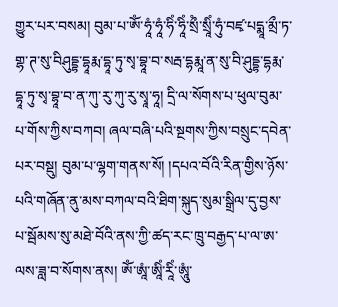གྱུར་པར་བསམ། བུམ་པ་ཨོཾ་ཧཱཾ་ཧཱཾ་ཧིཾ་ཧཱིཾ་སྲྀཾ་སྲཱིཾ་ཧུཾ་བཛྭ་པདྨཱ་མྲྀ་ཏ་གྷ་ཊ་སུ་བིཤུདྡྷ་དྷཱརྨ་དྷཱ་ཏུ་སྭ་བྷཱ་བ་སརྦ་དྷརྨཱ་ན་སུ་བི་ཤུདྡྷ་དྷརྨ་དྷཱ་ཏུ་སྭ་བྷཱ་བ་ན་ཀུ་རུ་ཀུ་རུ་སྭཱ་ཧཱ། དྲི་ལ་སོགས་པ་ཕུལ་བུམ་པ་གོས་ཀྱིས་བཀབ། ཞལ་བཞི་པའི་སྔགས་ཀྱིས་བསྲུང་དབེན་པར་བསྡུ། བུམ་པ་ལྷག་གནས་སོ། །དཔའ་བོའི་རིན་གྱིས་ཉོས་པའི་གཞོན་ནུ་མས་བཀལ་བའི་ཐིག་སྐུད་སུམ་སྒྲིལ་དུ་བྱས་པ་སྦོམས་སུ་མཐེ་བོའི་ནས་ཀྱི་ཚད་རང་ཁྲུ་བརྒྱད་པ་ལ་ཨ་ལས་ཟླ་བ་སོགས་ནས། ཨོཾ་ཨཱཾ་ཨཱིཾ་རཱིཾ་ཨཱུཾ་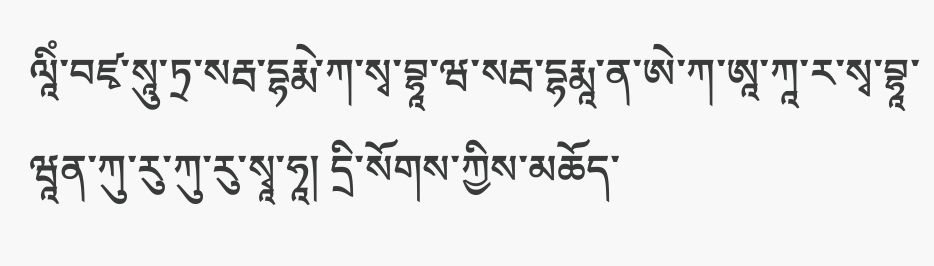ལཱིཾ་བཛྭ་སཱུ་ཏྲ་སརྦ་དྷརྨེ་ཀ་སྭ་བྷཱ་ཝ་སརྦ་དྷརྨཱ་ན་ཨེ་ཀ་ཨཱ་ཀཱ་ར་སྭ་བྷཱ་ཝཱན་ཀུ་རུ་ཀུ་རུ་སྭཱ་ཧཱ། དྲི་སོགས་ཀྱིས་མཆོད་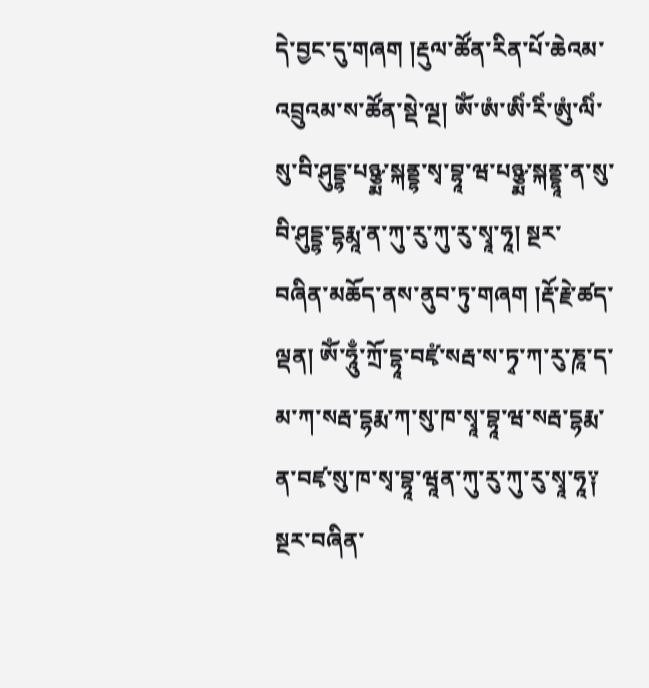དེ་བྱང་དུ་གཞག །རྡུལ་ཚོན་རིན་པོ་ཆེའམ་འབྲུའམ་ས་ཚོན་སྡེ་ལྔ། ཨོཾ་ཨཾ་ཨིཾ་རིཾ་ཨུཾ་ལིཾ་སུ་བི་ཤུདྡྷ་པཉྩྨ་སྐནྡྷ་སྭ་བྷཱ་ཝ་པཉྩྨ་སྐནྡྷཱ་ན་སུ་བི་ཤུདྡྷ་དྷརྨཱ་ན་ཀུ་རུ་ཀུ་རུ་སྭཱ་ཧཱ། སྔར་བཞིན་མཆོད་ནས་ནུབ་ཏུ་གཞག །རྡོ་རྗེ་ཚད་ལྡན། ཨོཾ་ཧཱུྃ་ཀྲོ་དྷཱ་བཛྭཾ་སརྦ་ས་ཏྭ་ཀ་རུ་ཎཱ་ད་མ་ཀ་སརྦ་དྷརྨ་ཀ་སུ་ཁ་སྭཱ་བྷཱ་ཝ་སརྦ་དྷརྨ་ན་བཛྭ་སུ་ཁ་སྭ་བྷཱ་ཝཱན་ཀུ་རུ་ཀུ་རུ་སྭཱ་ཧཱ༑ སྔར་བཞིན་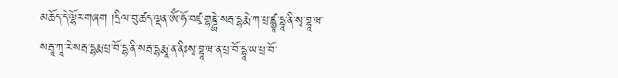མཆོད་དེ་ལྷོར་གཞག །དྲིལ་བུ་ཚད་ལྡན་ཨོཾ་ཧོ་བཛྭ་གྷཎྜྻེ་སརྦ་དྷརྨེ་ཀ་པྲ་ཛྙྱཱ་དྷཱ་ནི་སྭ་བྷཱ་ཝ་སརྦཱ་ཀཱ་རེ་སརྦ་དྷརྨ་པྲ་བོ་དྷ་ནི་སརྦ་དྷརྨཱ་ན་ནིཿསྭ་བྷཱ་ཝ་ན་པྲ་བོ་དྷཱ་ཡ་པྲ་བོ་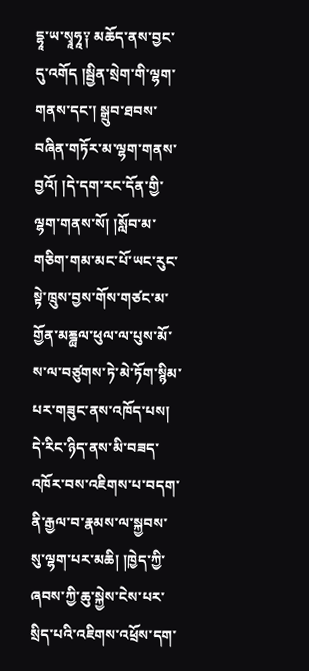དྷཱ་ཡ་སྭཱཧཱ༑ མཆོད་ནས་བྱང་དུ་འགོད །སྦྱིན་སྲེག་གི་ལྷག་གནས་དང་། སྒྲུབ་ཐབས་བཞིན་གཏོར་མ་ལྷག་གནས་བྱའོ། །དེ་དག་རང་དོན་གྱི་ལྷག་གནས་སོ། །སློབ་མ་གཅིག་གམ་མང་པོ་ཡང་རུང་སྟེ་ཁྲུས་བྱས་གོས་གཙང་མ་གྱོན་མཎྜྻལ་ཕུལ་ལ་པུས་མོ་ས་ལ་བཙུགས་ཏེ་མེ་ཏོག་སྙིམ་པར་གཟུང་ནས་འཁོད་པས། དེ་རིང་ཉིད་ནས་མི་བཟད་འཁོར་བས་འཇིགས་པ་བདག་ནི་རྒྱལ་བ་རྣམས་ལ་སྐྱབས་སུ་ལྷག་པར་མཆི། །ཁྱེད་ཀྱི་ཞབས་ཀྱི་ཆུ་སྐྱེས་ངེས་པར་སྲིད་པའི་འཇིགས་འཕྲོས་དག་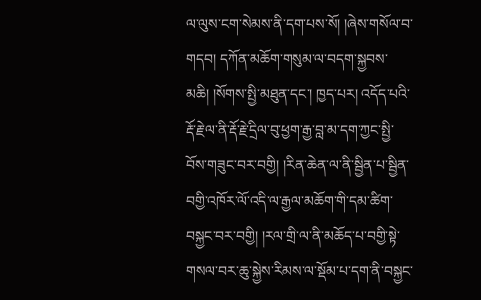ལ་ལུས་ངག་སེམས་ནི་དག་པས་སོ། །ཞེས་གསོལ་བ་གདབ། དཀོན་མཆོག་གསུམ་ལ་བདག་སྐྱབས་མཆི། །སོགས་སྤྱི་མཐུན་དང་། ཁྱད་པར། འདོད་པའི་རྡོ་རྗེ་ལ་ནི་རྡོ་རྗེ་དྲིལ་བུ་ཕྱག་རྒྱ་བླ་མ་དག་ཀྱང་སྤྱི་བོས་གཟུང་བར་བགྱི། །རིན་ཆེན་ལ་ནི་སྦྱིན་པ་སྦྱིན་བགྱི་འཁོར་ལོ་འདི་ལ་རྒྱལ་མཆོག་གི་དམ་ཚིག་བསྐྱང་བར་བགྱི། །རལ་གྲི་ལ་ནི་མཆོད་པ་བགྱི་སྟེ་གསལ་བར་ཆུ་སྐྱེས་རིམས་ལ་སྡོམ་པ་དག་ནི་བསྐྱང་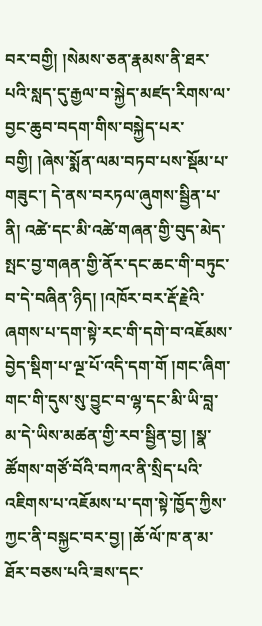བར་བགྱི། །སེམས་ཅན་རྣམས་ནི་ཐར་པའི་སླད་དུ་རྒྱལ་བ་སྐྱེད་མཛད་རིགས་ལ་བྱང་ཆུབ་བདག་གིས་བསྐྱེད་པར་བགྱི། །ཞེས་སྨོན་ལམ་བཏབ་པས་སྡོམ་པ་གཟུང་། དེ་ནས་བརཏལ་ཞུགས་སྦྱིན་པ་ནི། འཚེ་དང་མི་འཚེ་གཞན་གྱི་བུད་མེད་སྤང་བྱ་གཞན་གྱི་ནོར་དང་ཆང་གི་བཏུང་བ་དེ་བཞིན་ཉིད། །འཁོར་བར་རྡོ་རྗེའི་ཞགས་པ་དག་སྟེ་རང་གི་དགེ་བ་འཇོམས་བྱེད་སྡིག་པ་ལྔ་པོ་འདི་དག་གོ །གང་ཞིག་གང་གི་དུས་སུ་བྱུང་བ་ལྷ་དང་མི་ཡི་བླ་མ་དེ་ཡིས་མཚན་གྱི་རབ་སྦྱིན་བྱ། །སྣ་ཚོགས་གཙོ་བོའི་བཀའ་ནི་སྲིད་པའི་འཇིགས་པ་འཇོམས་པ་དག་སྟེ་ཁྱོད་ཀྱིས་ཀྱང་ནི་བསྐྱང་བར་བྱ། །ཆོ་ལོ་ཁ་ན་མ་ཐོར་བཅས་པའི་ཟས་དང་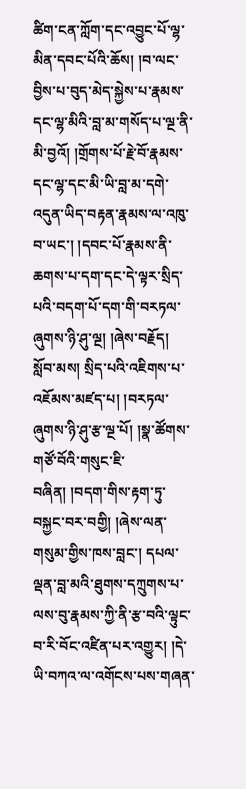ཚིག་ངན་ཀློག་དང་འབྱུང་པོ་ལྷ་མིན་དབང་པོའི་ཆོས། །བ་ལང་བྱིས་པ་བུད་མེད་སྐྱེས་པ་རྣམས་དང་ལྷ་མིའི་བླ་མ་གསོད་པ་ལྔ་ནི་མི་བྱའོ། །གྲོགས་པོ་རྗེ་བོ་རྣམས་དང་ལྷ་དང་མི་ཡི་བླ་མ་དགེ་འདུན་ཡིད་བརྟན་རྣམས་ལ་འཁུ་བ་ཡང་། །དབང་པོ་རྣམས་ནི་ཆགས་པ་དག་དང་དེ་ལྟར་སྲིད་པའི་བདག་པོ་དག་གི་བརཏལ་ཞུགས་ཉི་ཤུ་ལྔ། །ཞེས་བརྗོད། སློབ་མས། སྲིད་པའི་འཇིགས་པ་འཇོམས་མཛད་པ། །བརཏལ་ཞུགས་ཉི་ཤུ་རྩ་ལྔ་པོ། །སྣ་ཚོགས་གཙོ་བོའི་གསུང་ཇི་བཞིན། །བདག་གིས་རྟག་ཏུ་བསྐྱང་བར་བགྱི། །ཞེས་ལན་གསུམ་གྱིས་ཁས་བླང་། དཔལ་ལྡན་བླ་མའི་ཐུགས་དཀྲུགས་པ་ལས་བུ་རྣམས་ཀྱི་ནི་རྩ་བའི་ལྟུང་བ་རི་བོང་འཛིན་པར་འགྱུར། །དེ་ཡི་བཀའ་ལ་འགོངས་པས་གཞན་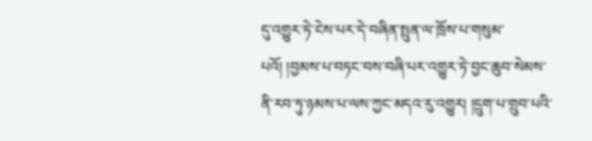དུ་འགྱུར་ཏེ་ངེས་པར་དེ་བཞིན་སྤུན་ལ་ཁྲོས་པ་གསུམ་པའོ། །བྱམས་པ་བཏང་བས་བཞི་པར་འགྱུར་ཏེ་བྱང་ཆུབ་སེམས་ནི་རབ་ཏུ་ཉམས་པ་ལས་ཀྱང་མདའ་རུ་འགྱུར། །དྲུག་པ་གྲུབ་པའི་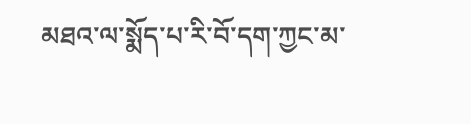མཐའ་ལ་སྨོད་པ་རི་བོ་དག་ཀྱང་མ་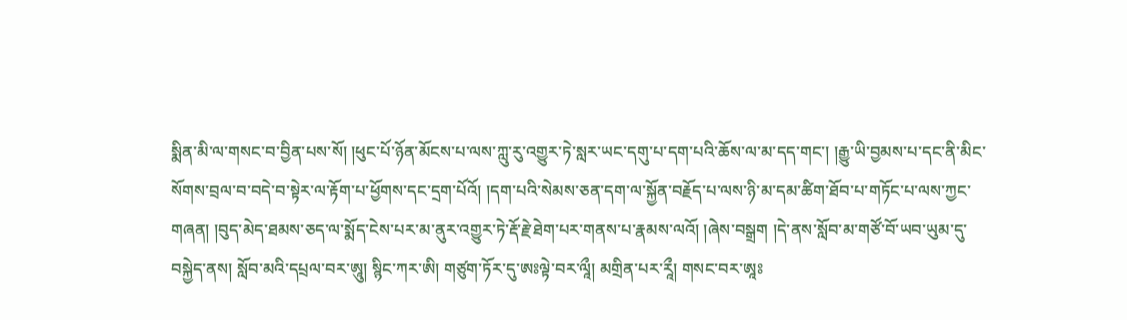སྨིན་མི་ལ་གསང་བ་བྱིན་པས་སོ། །ཕུང་པོ་ཉོན་མོངས་པ་ལས་ཀླུ་རུ་འགྱུར་ཏེ་སླར་ཡང་དགུ་པ་དག་པའི་ཆོས་ལ་མ་དད་གང་། །རྒྱུ་ཡི་བྱམས་པ་དང་ནི་མིང་སོགས་བྲལ་བ་བདེ་བ་སྟེར་ལ་རྟོག་པ་ཕྱོགས་དང་དྲག་པོའོ། །དག་པའི་སེམས་ཅན་དག་ལ་སྐྱོན་བརྗོད་པ་ལས་ཉི་མ་དམ་ཚིག་ཐོབ་པ་གཏོང་པ་ལས་ཀྱང་གཞན། །བུད་མེད་ཐམས་ཅད་ལ་སྨོད་ངེས་པར་མ་ནུར་འགྱུར་ཏེ་རྡོ་རྗེ་ཐེག་པར་གནས་པ་རྣམས་ལའོ། །ཞེས་བསྒྲག །དེ་ནས་སློབ་མ་གཙོ་བོ་ཡབ་ཡུམ་དུ་བསྐྱེད་ནས། སློབ་མའི་དཔྲལ་བར་ཨཱུ། སྙིང་ཀར་ཨི། གཙུག་ཏོར་དུ་ཨཿལྟེ་བར་ལཱྀ། མགྲིན་པར་རཱྀ། གསང་བར་ཨཱཿ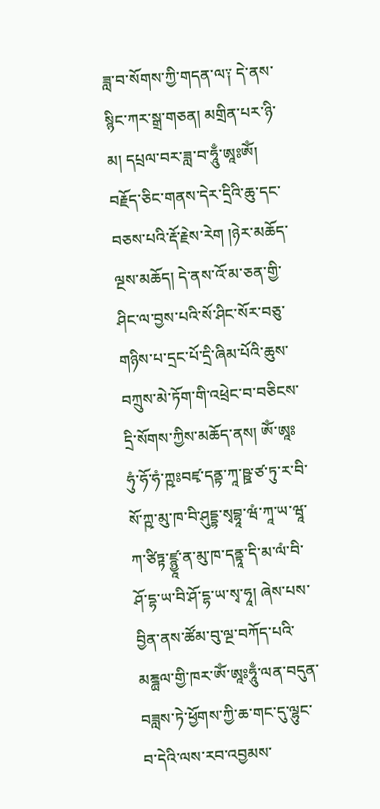ཟླ་བ་སོགས་ཀྱི་གདན་ལ༑ དེ་ནས་སྙིང་ཀར་སྒྲ་གཅན། མགྲིན་པར་ཉི་མ། དཔྲལ་བར་ཟླ་བ་ཧཱུྃ་ཨཱཿཨོཾ། བརྗོད་ཅིང་གནས་དེར་དྲིའི་ཆུ་དང་བཅས་པའི་རྡོ་རྗེས་རེག །ཉེར་མཆོད་ལྔས་མཆོད། དེ་ནས་འོ་མ་ཅན་གྱི་ཤིང་ལ་བྱས་པའི་སོ་ཤིང་སོར་བཅུ་གཉིས་པ་དྲང་པོ་དྲི་ཞིམ་པོའི་ཆུས་བཀྲུས་མེ་ཏོག་གི་འཕྲེང་བ་བཅིངས་དྲི་སོགས་ཀྱིས་མཆོད་ནས། ཨོཾ་ཨཱཿཧུཾ་ཧོ་ཧཾ་ཀྵཿབཛྭ་དནྟ་ཀཱ་ཥྛ་ཙ་ཏུ་ར་བི་སོ་ཀྵ་མུ་ཁ་བི་ཤུདྡྷ་སྭབྷཱ་ཝཾ་ཀཱ་ཡ་ཝཱ་ཀ་ཙིཏྟ་ཛྙྱཱ་ན་མུ་ཁ་དནྟཱ་དི་མ་ལཾ་བི་ཤོ་དྷ་ཡ་བི་ཤོ་དྷ་ཡ་སྭ་ཧཱ། ཞེས་པས་བྱིན་ནས་ཚོམ་བུ་ལྔ་བཀོད་པའི་མཎྜྻལ་གྱི་ཁར་ཨོཾ་ཨཱཿཧཱུྃ་ལན་བདུན་བཟླས་ཏེ་ཕྱོགས་ཀྱི་ཆ་གང་དུ་ལྷུང་བ་དེའི་ལས་རབ་འབྱམས་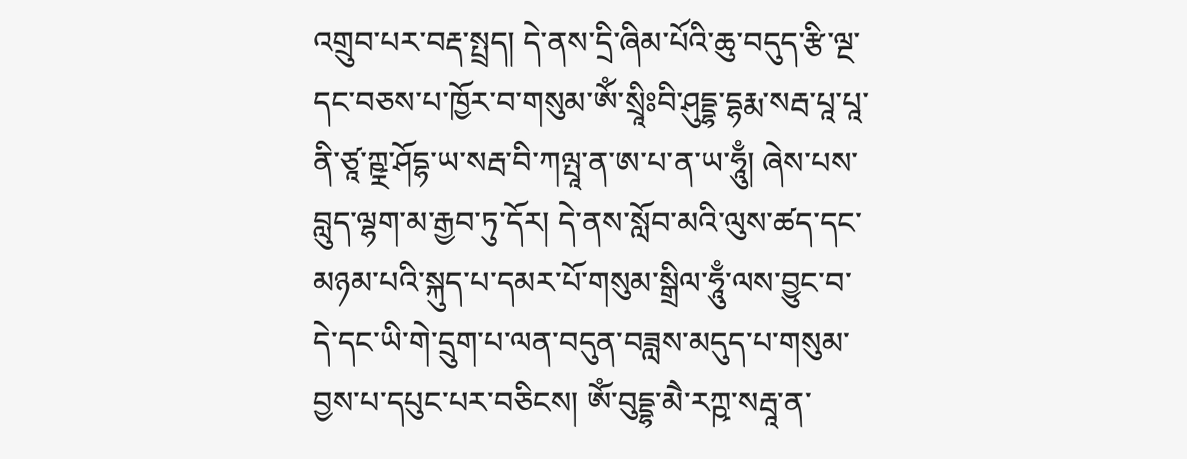འགྲུབ་པར་བརྡ་སྤྲད། དེ་ནས་དྲི་ཞིམ་པོའི་ཆུ་བདུད་རྩི་ལྔ་དང་བཅས་པ་ཁྱོར་བ་གསུམ་ཨོཾ་སྲཱིཿབི་ཤུདྡྷ་དྷརྨ་སརྦ་པཱ་པཱ་ནི་ཙཱ་ཀྵྼ་ཤོདྷ་ཡ་སརྦ་བི་ཀལྤཱ་ན་ཨ་པ་ན་ཡ་ཧཱུྃ། ཞེས་པས་བླུད་ལྷག་མ་རྒྱབ་ཏུ་དོར། དེ་ནས་སློབ་མའི་ལུས་ཚད་དང་མཉམ་པའི་སྐུད་པ་དམར་པོ་གསུམ་སྒྲིལ་ཧཱུྃ་ལས་བྱུང་བ་དེ་དང་ཡི་གེ་དྲུག་པ་ལན་བདུན་བཟླས་མདུད་པ་གསུམ་བྱས་པ་དཔུང་པར་བཅིངས། ཨོཾ་བུདྡྷ་མཻ་རཀྵ་སརྦཱ་ན་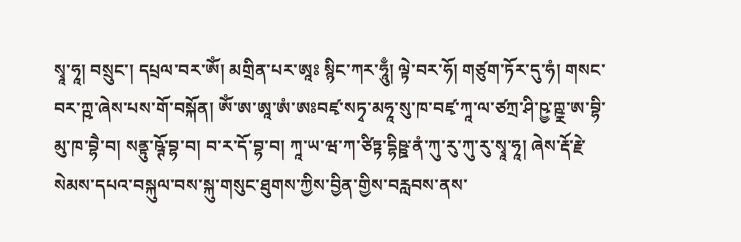སྭཱ་ཧཱ། བསྲུང་། དཔྲལ་བར་ཨོཾ། མགྲིན་པར་ཨཱཿ སྙིང་ཀར་ཧཱུྃ། ལྟེ་བར་ཧོ། གཙུག་ཏོར་དུ་ཧཾ། གསང་བར་ཀྵ་ཞེས་པས་གོ་བསྐོན། ཨོཾ་ཨ་ཨཱ་ཨཾ་ཨཿབཛྭ་སཏྭ་མཧཱ་སུ་ཁ་བཛྭ་ཀཱ་ལ་ཙཀྲ་ཤི་ཥྱ་ཀྵྼ་ཨ་བྷི་མུ་ཁ་བྷཻ་བ། སནྟུ་ཥྚོ་བྷ་བ། བ་ར་དོ་བྷ་བ། ཀཱ་ཡ་ཝ་ཀ་ཙིཏྟ་དྷིཥྛ་ནཾ་ཀུ་རུ་ཀུ་རུ་སྭཱ་ཧཱ། ཞེས་རྡོ་རྗེ་སེམས་དཔའ་བསྐུལ་བས་སྐུ་གསུང་ཐུགས་ཀྱིས་བྱིན་གྱིས་བརླབས་ནས་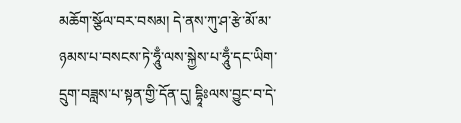མཆོག་སྩོལ་བར་བསམ། དེ་ནས་ཀུ་ཤ་རྩེ་མོ་མ་ཉམས་པ་བསངས་ཏེ་ཧཱུྃ་ལས་སྐྱེས་པ་ཧཱུྃ་དང་ཡིག་དྲུག་བཟླས་པ་སྟན་གྱི་དོན་དུ། དྷཱིཿལས་བྱུང་བ་དེ་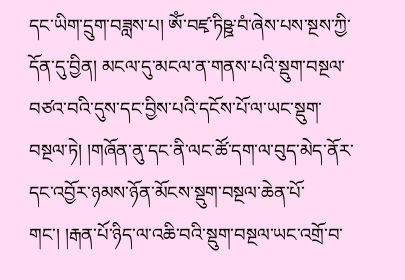དང་ཡིག་དྲུག་བཟླས་པ། ཨོཾ་བཛྭ་ཏིཥྛ་བཾ་ཞེས་པས་སྔས་ཀྱི་དོན་དུ་བྱིན། མངལ་དུ་མངལ་ན་གནས་པའི་སྡུག་བསྔལ་བཙའ་བའི་དུས་དང་བྱིས་པའི་དངོས་པོ་ལ་ཡང་སྡུག་བསྔལ་ཏེ། །གཞོན་ནུ་དང་ནི་ལང་ཚོ་དག་ལ་བུད་མེད་ནོར་དང་འབྱོར་ཉམས་ཉོན་མོངས་སྡུག་བསྔལ་ཆེན་པོ་གང་། །རྒན་པོ་ཉིད་ལ་འཆི་བའི་སྡུག་བསྔལ་ཡང་འགྲོ་བ་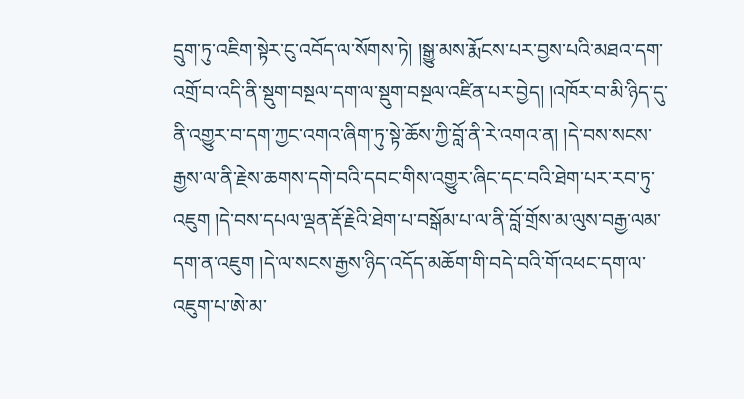དྲུག་ཏུ་འཇིག་སྟེར་ངུ་འབོད་ལ་སོགས་ཏེ། །སྒྱུ་མས་རྨོངས་པར་བྱས་པའི་མཐའ་དག་འགྲོ་བ་འདི་ནི་སྡུག་བསྔལ་དག་ལ་སྡུག་བསྔལ་འཛིན་པར་བྱེད། །འཁོར་བ་མི་ཉིད་དུ་ནི་འགྱུར་བ་དག་ཀྱང་འགའ་ཞིག་ཏུ་སྟེ་ཆོས་ཀྱི་བློ་ནི་རེ་འགའ་ན། །དེ་བས་སངས་རྒྱས་ལ་ནི་རྗེས་ཆགས་དགེ་བའི་དབང་གིས་འགྱུར་ཞིང་དང་བའི་ཐེག་པར་རབ་ཏུ་འཇུག །དེ་བས་དཔལ་ལྡན་རྡོ་རྗེའི་ཐེག་པ་བསྒོམ་པ་ལ་ནི་བློ་གྲོས་མ་ལུས་བརྒྱ་ལམ་དག་ན་འཇུག །དེ་ལ་སངས་རྒྱས་ཉིད་འདོད་མཆོག་གི་བདེ་བའི་གོ་འཕང་དག་ལ་འཇུག་པ་ཨེ་མ་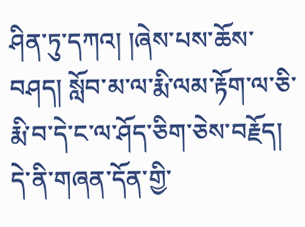ཤིན་ཏུ་དཀའ། །ཞེས་པས་ཆོས་བཤད། སློབ་མ་ལ་རྨི་ལམ་རྟོག་ལ་ཅི་རྨི་བ་དེ་ང་ལ་ཤོད་ཅིག་ཅེས་བརྗོད། དེ་ནི་གཞན་དོན་གྱི་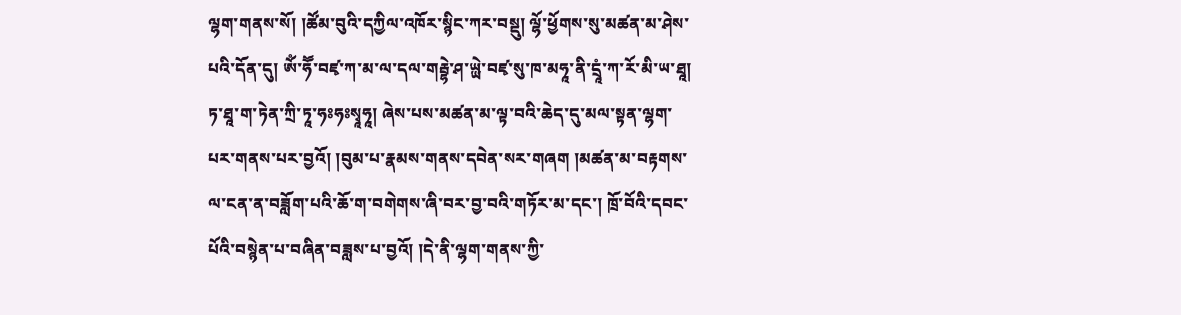ལྷག་གནས་སོ། །ཚོམ་བུའི་དཀྱིལ་འཁོར་སྙིང་ཀར་བསྡུ། ལྷོ་ཕྱོགས་སུ་མཚན་མ་ཤེས་པའི་དོན་དུ། ཨོཾ་ཧཽ་བཛྭ་ཀ་མ་ལ་དལ་གརྦྷེ་ཤ་ཡྻེ་བཛྭ་སུ་ཁ་མཧཱ་ནི་དྲཱཾ་ཀ་རོ་མི་ཡ་ཐཱ། ཏ་ཐཱ་ག་ཏེན་ཀྲི་ཏཱ་ཧཿཧཿསྭཱཧཱ། ཞེས་པས་མཚན་མ་ལྟ་བའི་ཆེད་དུ་མལ་སྟན་ལྷག་པར་གནས་པར་བྱའོ། །བུམ་པ་རྣམས་གནས་དབེན་སར་གཞག །མཚན་མ་བརྟགས་ལ་ངན་ན་བཟློག་པའི་ཆོ་ག་བགེགས་ཞི་བར་བྱ་བའི་གཏོར་མ་དང་། ཁྲོ་བོའི་དབང་པོའི་བསྙེན་པ་བཞིན་བཟླས་པ་བྱའོ། །དེ་ནི་ལྷག་གནས་ཀྱི་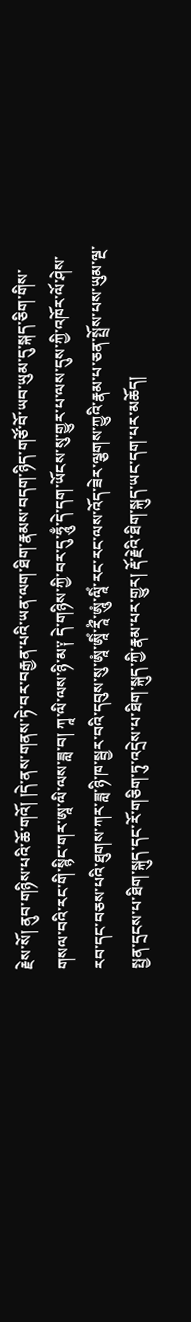རྗེས་སོ། ནུབ་གཉིས་པའི་ཆོ་གའོ། །དེ་ནས་གནས་ཏེ་བར་བརྒྱན་པའི་ཡན་ལག་ཐིག་རྣམས་བདག་ཉིད་གཙོ་བོ་ཡབ་ཡུམ་དུ་སྐད་ཅིག་གིས་གསལ་བའི་རང་གི་སྙིང་གར་ཨཱ་ལི་ལས་ཟླ་བ། ཀཱ་ལི་ལས་ཉི་མ༑ དེ་གཉིས་ཀྱི་བར་དུ་ཧཱུྃ་དེ་དག་ཡོངས་སུ་གྱུར་པ་ལས་དུས་ཀྱི་འཁོར་ལོ་ཤེས་རབ་དང་བཅས་པའི་ཐུགས་ཀར་ཟླ་ཉི་ཁ་སྦྱར་བའི་དབུས་སུ་ཨཱཾ་ཨཱིཾ་རཱྀཾ་ཨཱུཾ་ལཱིཾ་རང་རང་ལས་འོད་ཟེར་ལྕགས་ཀྱུའི་རྣམ་པ་ཅན་སྤྲོས་པས་ཡུམ་ལྔ་སྤྱན་དྲངས་པ་ཐིག་སྐུད་དང་རོ་གཅིག་ཏུ་འདྲེས་པ་ཐིག་སྐུད་ཀྱི་རྣམ་པར་གྱུར། རྡོ་རྗེའི་ཐིག་སྐུད་ཡང་དག་པར་མཆོད།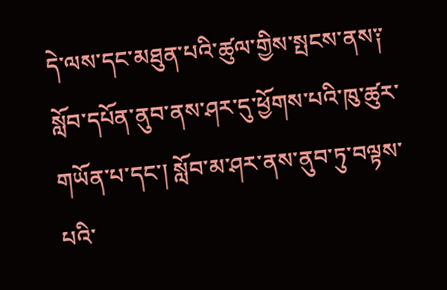དེ་ལས་དང་མཐུན་པའི་ཚུལ་གྱིས་སྤངས་ནས༑ སློབ་དཔོན་ནུབ་ནས་ཤར་དུ་ཕྱོགས་པའི་ཁུ་ཚུར་གཡོན་པ་དང་། སློབ་མ་ཤར་ནས་ནུབ་ཏུ་བལྟས་པའི་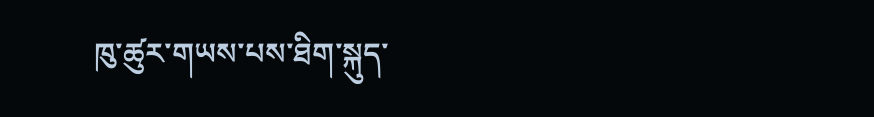ཁུ་ཚུར་གཡས་པས་ཐིག་སྐུད་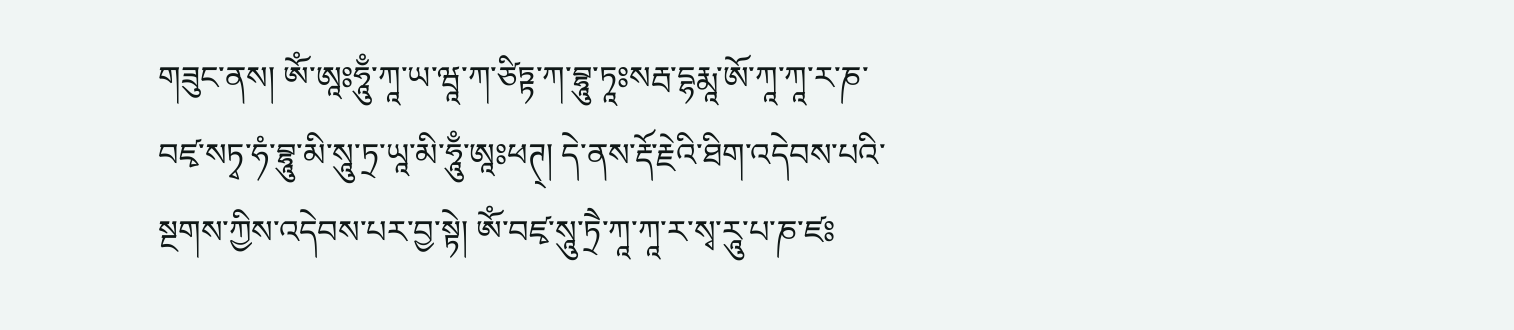གཟུང་ནས། ཨོཾ་ཨཱཿཧཱུྃ་ཀཱ་ཡ་ཝཱ་ཀ་ཙིཏྟ་ཀ་བྷཱུ་ཏཱཿསརྦ་དྷརྨཱ་ཨོ་ཀཱ་ཀཱ་ར་ཎ་བཛྭ་སཏྭ་ཧཾ་བྷཱུ་མི་སཱུ་ཏྲ་ཡཱ་མི་ཧཱུྃ་ཨཱཿཕཊ྄། དེ་ནས་རྡོ་རྗེའི་ཐིག་འདེབས་པའི་སྔགས་ཀྱིས་འདེབས་པར་བྱ་སྟེ། ཨོཾ་བཛྭ་སཱུ་ཏྲཻ་ཀཱ་ཀཱ་ར་སྭ་རཱུ་པ་ཎ་ཛཿ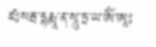ཛཿསརྦ་དྷརྨཱ་ན་སཱུ་ཏྲ་ཡ་ཨོཾ་ཨཱཿ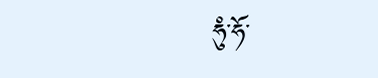ཧུཾ་ཧོ་